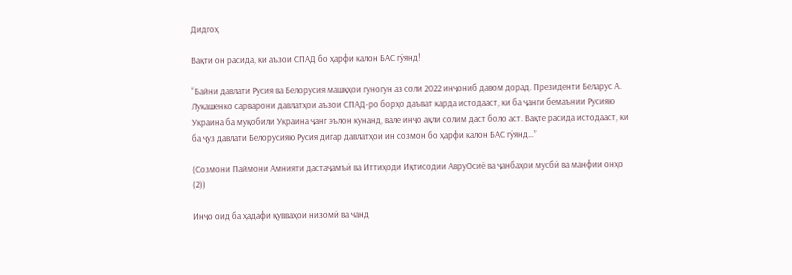Дидгоҳ

Вақти он расида, ки аъзои СПАД бо ҳарфи калон БАС гӯянд!

“Байни давлати Русия ва Белорусия машқҳои гуногун аз соли 2022 инҷониб давом дорад. Президенти Беларус А. Лукашенко сарварони давлатҳои аъзои СПАД-ро борҳо даъват карда истодааст, ки ба ҷанги бемаънии Русияю Украина ба муқобили Украина ҷанг эълон кунанд, вале инҷо ақли солим даст боло аст. Вақте расида истодааст, ки ба ҷуз давлати Белорусияю Русия дигар давлатҳои ин созмон бо ҳарфи калон БАС гӯянд…”

(Созмони Паймони Амнияти дастаҷамъӣ ва Иттиҳоди Иқтисодии АвруОсиё ва ҷанбаҳои мусбӣ ва манфии онҳо (2))

Инҷо оид ба ҳадафи қувваҳои низомӣ ва чанд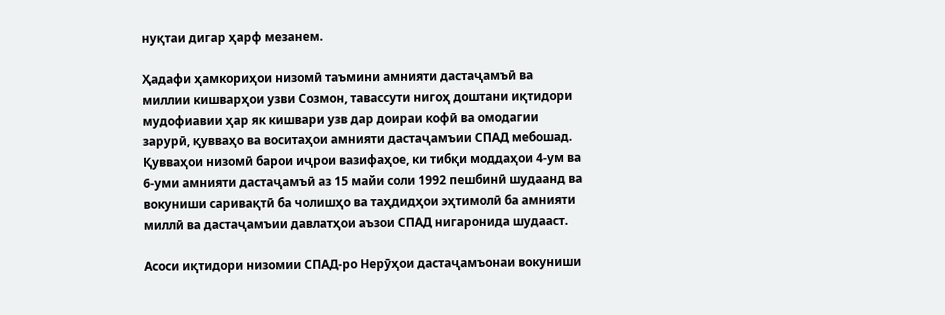нуқтаи дигар ҳарф мезанем.

Ҳадафи ҳамкориҳои низомӣ таъмини амнияти дастаҷамъӣ ва миллии кишварҳои узви Созмон, тавассути нигоҳ доштани иқтидори мудофиавии ҳар як кишвари узв дар доираи кофӣ ва омодагии зарурӣ, қувваҳо ва воситаҳои амнияти дастаҷамъии СПАД мебошад. Қувваҳои низомӣ барои иҷрои вазифаҳое, ки тибқи моддаҳои 4-ум ва 6-уми амнияти дастаҷамъӣ аз 15 майи соли 1992 пешбинӣ шудаанд ва вокуниши саривақтӣ ба чолишҳо ва таҳдидҳои эҳтимолӣ ба амнияти миллӣ ва дастаҷамъии давлатҳои аъзои СПАД нигаронида шудааст.

Асоси иқтидори низомии СПАД-ро Нерӯҳои дастаҷамъонаи вокуниши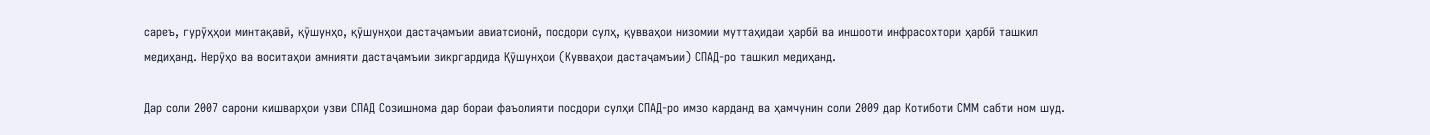сареъ, гурӯҳҳои минтақавӣ, қӯшунҳо, қӯшунҳои дастаҷамъии авиатсионӣ, посдори сулҳ, қувваҳои низомии муттаҳидаи ҳарбӣ ва иншооти инфрасохтори ҳарбӣ ташкил медиҳанд. Нерӯҳо ва воситаҳои амнияти дастаҷамъии зикргардида Қӯшунҳои (Кувваҳои дастаҷамъии) СПАД-ро ташкил медиҳанд.

Дар соли 2007 сарони кишварҳои узви СПАД Созишнома дар бораи фаъолияти посдори сулҳи СПАД-ро имзо карданд ва ҳамчунин соли 2009 дар Котиботи СММ сабти ном шуд.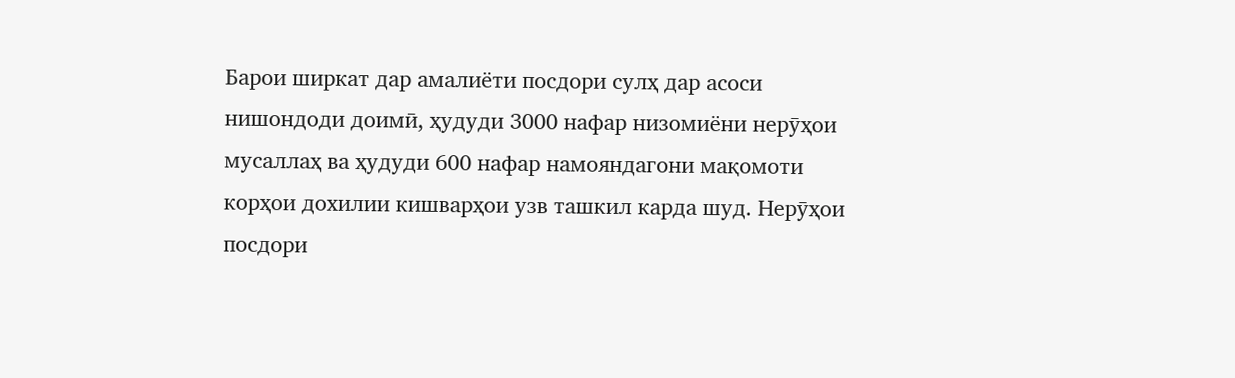Барои ширкат дар амалиёти посдори сулҳ дар асоси нишондоди доимӣ, ҳудуди 3000 нафар низомиёни нерӯҳои мусаллаҳ ва ҳудуди 600 нафар намояндагони мақомоти корҳои дохилии кишварҳои узв ташкил карда шуд. Нерӯҳои посдори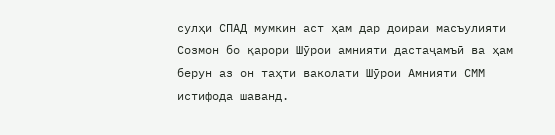сулҳи СПАД мумкин аст ҳам дар доираи масъулияти Созмон бо қарори Шӯрои амнияти дастаҷамъӣ ва ҳам берун аз он таҳти ваколати Шӯрои Амнияти СММ истифода шаванд.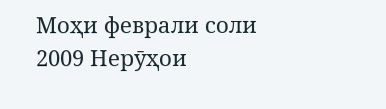Моҳи феврали соли 2009 Нерӯҳои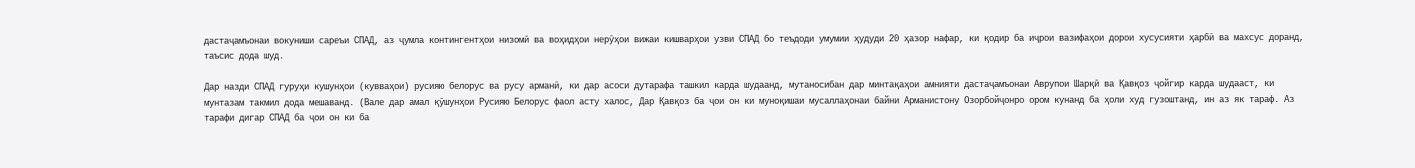дастаҷамъонаи вокуниши сареъи СПАД, аз ҷумла контингентҳои низомӣ ва воҳидҳои нерӯҳои вижаи кишварҳои узви СПАД бо теъдоди умумии ҳудуди 20 ҳазор нафар, ки қодир ба иҷрои вазифаҳои дорои хусусияти ҳарбӣ ва махсус доранд, таъсис дода шуд.

Дар назди СПАД гуруҳи кушунҳои (кувваҳои) русияю белорус ва русу арманӣ, ки дар асоси дутарафа ташкил карда шудаанд, мутаносибан дар минтақаҳои амнияти дастаҷамъонаи Аврупои Шарқӣ ва Қавқоз ҷойгир карда шудааст, ки мунтазам такмил дода мешаванд. (Вале дар амал қӯшунҳои Русияю Белорус фаол асту халос, Дар Қавқоз ба ҷои он ки муноқишаи мусаллаҳонаи байни Арманистону Озорбойҷонро ором кунанд ба ҳоли худ гузоштанд, ин аз як тараф. Аз тарафи дигар СПАД ба ҷои он ки ба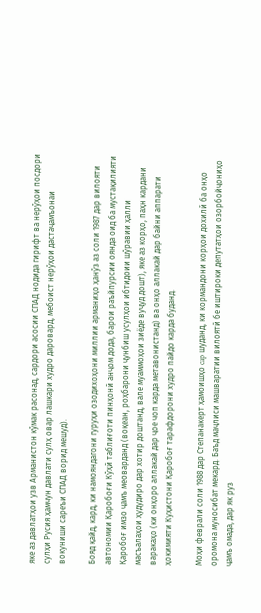яке аз давлатҳои узв Арманистон кӯмак расонад, сардори асосии СПАД нодида гирифт ва нерӯҳои посдори сулҳи Русия ҳамчун давлати сулҳ овар лашкари худро даровард, мебоист нерӯҳои дастаҷамъонаи вокуниши сареъи СПАД ворид мешуд).

Бояд қайд, кард, ки намояндагони гуруҳи озодихоҳони миллии арманиҳо ҳанӯз аз соли 1987 дар вилояти автономии Қаробоғи Кӯҳӣ таблиғоти пинҳонӣ анҷом дода, барои раъйпурсии оянда оид ба мустақилияти Қаробоғ имзо ҷамъ меоварданд (воқеан, роҳбарони ҷунбиш усулҳои ибтидоии шӯравии ҳалли масъалаҳои ҳудудиро дар хотир доштанд, вале муаммоҳои зиёде вуҷуд дошт), яке аз корҳо, паҳн кардани варакаҳо (ки онҳоро аллакай дар ҷое чоп карда метавонистанд) ва онҳо аллакай дар байни аппарати ҳокимияти Куҳистони Қаробоғ тарафдорони худро пайдо карда буданд.

Моҳи феврали соли 1988 дар Степанакерт ҳамоишҳо cap шуданд, ки кормандони корҳои дохилӣ ба онҳо оромона муносибат мекард. Баъд маҷлиси машваратии вилоятӣ бе иштироки депутатҳои озорбойҷониҳо ҷамъ омада, дар як руз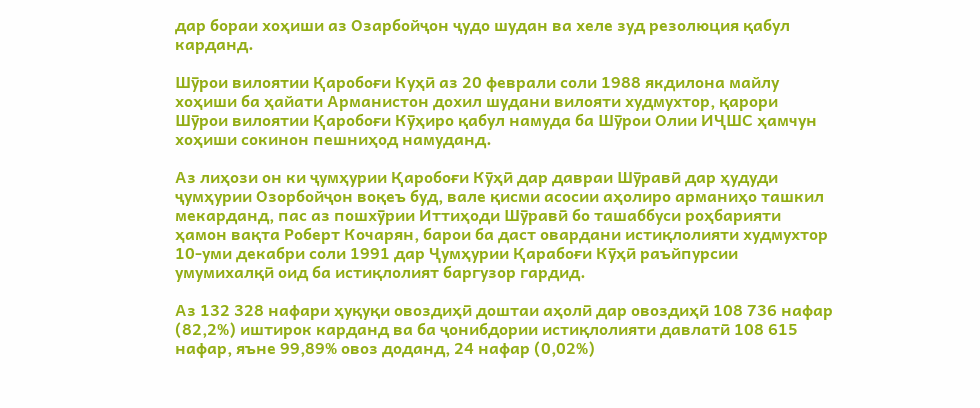дар бораи хоҳиши аз Озарбойҷон ҷудо шудан ва хеле зуд резолюция қабул карданд.

Шӯрои вилоятии Қаробоғи Куҳӣ аз 20 феврали соли 1988 якдилона майлу хоҳиши ба ҳайати Арманистон дохил шудани вилояти худмухтор, қарори Шӯрои вилоятии Қаробоғи Кӯҳиро қабул намуда ба Шӯрои Олии ИҶШС ҳамчун хоҳиши сокинон пешниҳод намуданд.

Аз лиҳози он ки ҷумҳурии Қаробоғи Кӯҳӣ дар давраи Шӯравӣ дар ҳудуди ҷумҳурии Озорбойҷон воқеъ буд, вале қисми асосии аҳолиро арманиҳо ташкил мекарданд, пас аз пошхӯрии Иттиҳоди Шӯравӣ бо ташаббуси роҳбарияти ҳамон вақта Роберт Кочарян, барои ба даст овардани истиқлолияти худмухтор 10-уми декабри соли 1991 дар Ҷумҳурии Қарабоғи Кӯҳӣ раъйпурсии умумихалқӣ оид ба истиқлолият баргузор гардид.

Аз 132 328 нафари ҳуқуқи овоздиҳӣ доштаи аҳолӣ дар овоздиҳӣ 108 736 нафар (82,2%) иштирок карданд ва ба ҷонибдории истиқлолияти давлатӣ 108 615 нафар, яъне 99,89% овоз доданд, 24 нафар (0,02%)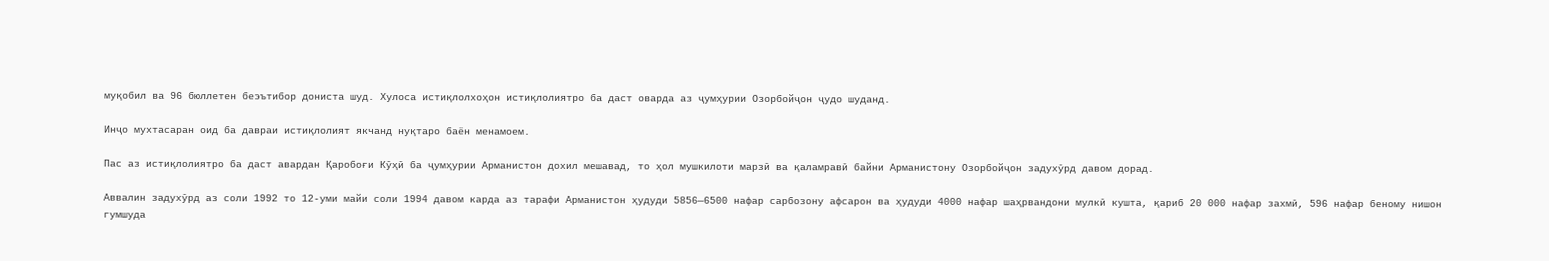муқобил ва 96 бюллетен беэътибор дониста шуд. Хулоса истиқлолхоҳон истиқлолиятро ба даст оварда аз ҷумҳурии Озорбойҷон ҷудо шуданд.

Инҷо мухтасаран оид ба давраи истиқлолият якчанд нуқтаро баён менамоем.

Пас аз истиқлолиятро ба даст авардан Қаробоғи Кӯҳӣ ба ҷумҳурии Арманистон дохил мешавад, то ҳол мушкилоти марзӣ ва қаламравӣ байни Арманистону Озорбойҷон задухӯрд давом дорад.

Аввалин задухӯрд аз соли 1992 то 12-уми майи соли 1994 давом карда аз тарафи Арманистон ҳудуди 5856—6500 нафар сарбозону афсарон ва ҳудуди 4000 нафар шаҳрвандони мулкӣ кушта, қариб 20 000 нафар захмӣ, 596 нафар беному нишон гумшуда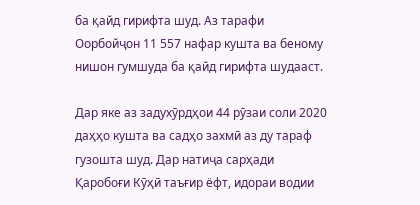ба қайд гирифта шуд. Аз тарафи Оорбойҷон 11 557 нафар кушта ва беному нишон гумшуда ба қайд гирифта шудааст.

Дар яке аз задухӯрдҳои 44 рӯзаи соли 2020 даҳҳо кушта ва садҳо захмӣ аз ду тараф гузошта шуд. Дар натиҷа сарҳади Қаробоғи Кӯҳӣ таъғир ёфт, идораи водии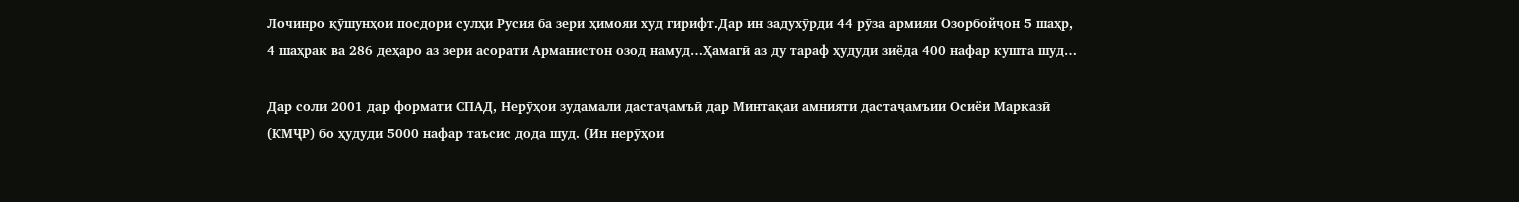Лочинро қӯшунҳои посдори сулҳи Русия ба зери ҳимояи худ гирифт.Дар ин задухӯрди 44 рӯза армияи Озорбойҷон 5 шаҳр, 4 шаҳрак ва 286 деҳаро аз зери асорати Арманистон озод намуд…Ҳамагӣ аз ду тараф ҳудуди зиёда 400 нафар кушта шуд…

Дар соли 2001 дар формати СПАД, Нерӯҳои зудамали дастаҷамъӣ дар Минтақаи амнияти дастаҷамъии Осиёи Марказӣ (КМҶР) бо ҳудуди 5000 нафар таъсис дода шуд. (Ин нерӯҳои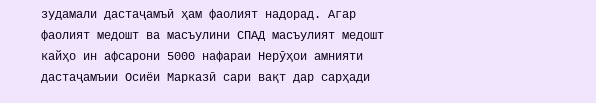зудамали дастаҷамъӣ ҳам фаолият надорад. Агар фаолият медошт ва масъулини СПАД масъулият медошт кайҳо ин афсарони 5000 нафараи Нерӯҳои амнияти дастаҷамъии Осиёи Марказӣ сари вақт дар сарҳади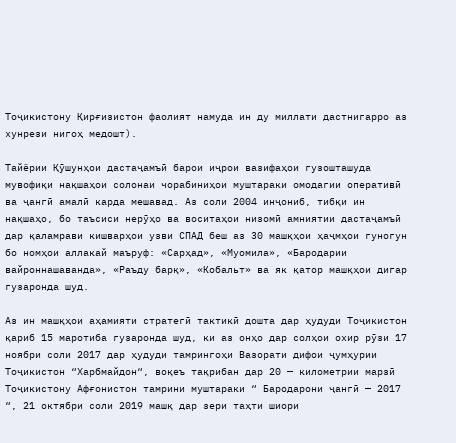Тоҷикистону Қирғизистон фаолият намуда ин ду миллати дастнигарро аз хунрези нигоҳ медошт).

Тайёрии Қӯшунҳои дастаҷамъӣ барои иҷрои вазифаҳои гузошташуда мувофиқи нақшаҳои солонаи чорабиниҳои муштараки омодагии оперативӣ ва ҷангӣ амалӣ карда мешавад. Аз соли 2004 инҷониб, тибқи ин нақшаҳо, бо таъсиси нерӯҳо ва воситаҳои низомӣ амниятии дастаҷамъӣ дар қаламрави кишварҳои узви СПАД беш аз 30 машқҳои ҳаҷмҳои гуногун бо номҳои аллакай маъруф: «Сарҳад», «Муомила», «Бародарии вайроннашаванда», «Раъду барқ», «Кобальт» ва як қатор машқҳои дигар гузаронда шуд.

Аз ин машқҳои аҳамияти стратегӣ тактикӣ дошта дар ҳудуди Тоҷикистон қариб 15 маротиба гузаронда шуд, ки аз онҳо дар солҳои охир рӯзи 17 ноябри соли 2017 дар ҳудуди тамрингоҳи Вазорати дифои ҷумҳурии Тоҷикистон “Харбмайдон“, воқеъ тақрибан дар 20 — километрии марзӣ Тоҷикистону Афғонистон тамрини муштараки “ Бародарони ҷангӣ — 2017 “, 21 октябри соли 2019 машқ дар зери таҳти шиори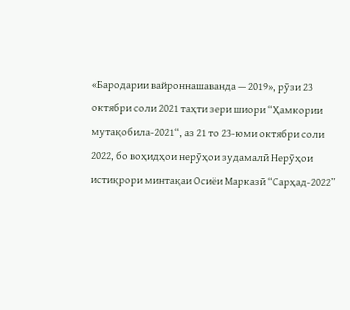«Бародарии вайроннашаванда — 2019», рӯзи 23 октябри соли 2021 таҳти зери шиори “Ҳамкории мутақобила-2021“, аз 21 то 23-юми октябри соли 2022, бо воҳидҳои нерӯҳои зудамалӣ Нерӯҳои истиқрори минтақаи Осиёи Марказӣ “Сарҳад-2022”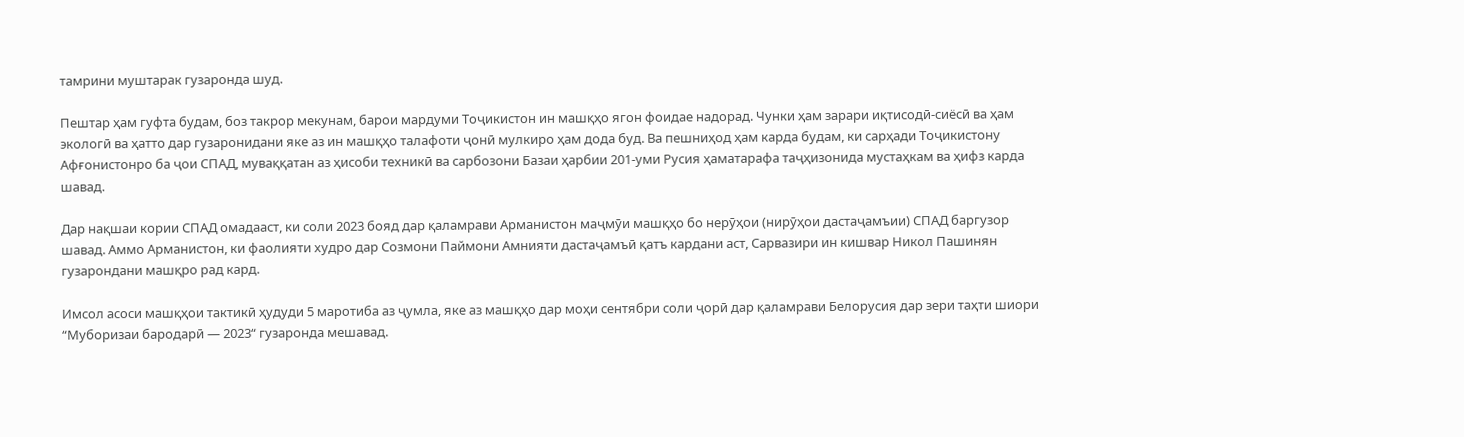тамрини муштарак гузаронда шуд.

Пештар ҳам гуфта будам, боз такрор мекунам, барои мардуми Тоҷикистон ин машқҳо ягон фоидае надорад. Чунки ҳам зарари иқтисодӣ-сиёсӣ ва ҳам экологӣ ва ҳатто дар гузаронидани яке аз ин машқҳо талафоти ҷонӣ мулкиро ҳам дода буд. Ва пешниҳод ҳам карда будам, ки сарҳади Тоҷикистону Афғонистонро ба ҷои СПАД, муваққатан аз ҳисоби техникӣ ва сарбозони Базаи ҳарбии 201-уми Русия ҳаматарафа таҷҳизонида мустаҳкам ва ҳифз карда шавад.

Дар нақшаи кории СПАД омадааст, ки соли 2023 бояд дар қаламрави Арманистон маҷмӯи машқҳо бо нерӯҳои (нирӯҳои дастаҷамъии) СПАД баргузор шавад. Аммо Арманистон, ки фаолияти худро дар Созмони Паймони Амнияти дастаҷамъӣ қатъ кардани аст, Сарвазири ин кишвар Никол Пашинян гузарондани машқро рад кард.

Имсол асоси машқҳои тактикӣ ҳудуди 5 маротиба аз ҷумла, яке аз машқҳо дар моҳи сентябри соли ҷорӣ дар қаламрави Белорусия дар зери таҳти шиори “Муборизаи бародарӣ — 2023“ гузаронда мешавад.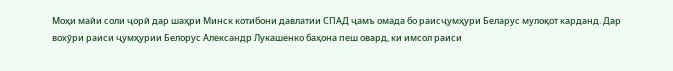Моҳи майи соли ҷорӣ дар шаҳри Минск котибони давлатии СПАД ҷамъ омада бо раисҷумҳури Беларус мулоқот карданд. Дар вохӯри раиси ҷумҳурии Белорус Александр Лукашенко баҳона пеш овард, ки имсол раиси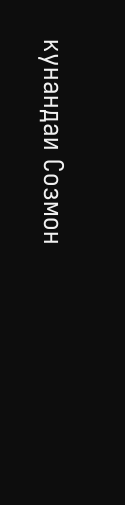кунандаи Созмон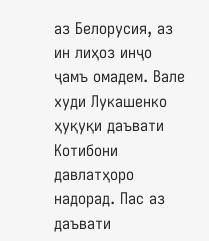аз Белорусия, аз ин лиҳоз инҷо ҷамъ омадем. Вале худи Лукашенко ҳуқуқи даъвати Котибони давлатҳоро надорад. Пас аз даъвати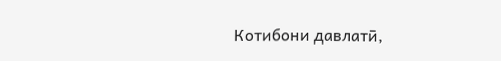Котибони давлатӣ,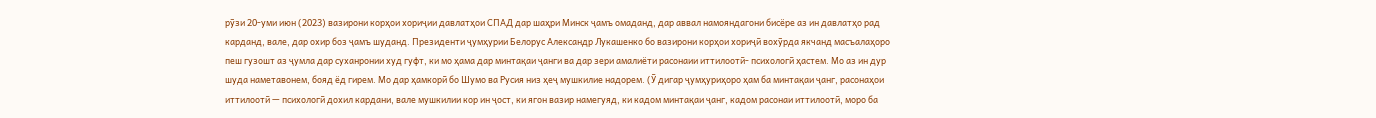рӯзи 20-уми июн (2023) вазирони корҳои хориҷии давлатҳои СПАД дар шаҳри Минск ҷамъ омаданд, дар аввал намояндагони бисёре аз ин давлатҳо рад карданд, вале, дар охир боз ҷамъ шуданд. Президенти ҷумҳурии Белорус Александр Лукашенко бо вазирони корҳои хориҷӣ вохӯрда якчанд масъалаҳоро пеш гузошт аз ҷумла дар суханронии худ гуфт, ки мо ҳама дар минтақаи ҷанги ва дар зери амалиёти расонаии иттилоотӣ- психологӣ ҳастем. Мо аз ин дур шуда наметавонем, бояд ёд гирем. Мо дар ҳамкорӣ бо Шумо ва Русия низ ҳеҷ мушкилие надорем. (Ӯ дигар ҷумҳуриҳоро ҳам ба минтақаи ҷанг, расонаҳои иттилоотӣ — психологӣ дохил кардани, вале мушкилии кор ин ҷост, ки ягон вазир намегуяд, ки кадом минтақаи ҷанг, кадом расонаи иттилоотӣ, моро ба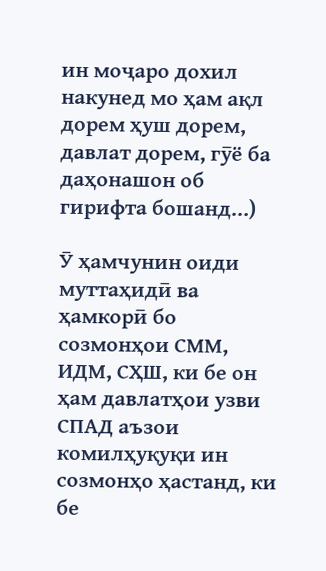ин моҷаро дохил накунед мо ҳам ақл дорем ҳуш дорем, давлат дорем, гӯё ба даҳонашон об гирифта бошанд…)

Ӯ ҳамчунин оиди муттаҳидӣ ва ҳамкорӣ бо созмонҳои СММ, ИДМ, СҲШ, ки бе он ҳам давлатҳои узви СПАД аъзои комилҳуқуқи ин созмонҳо ҳастанд, ки бе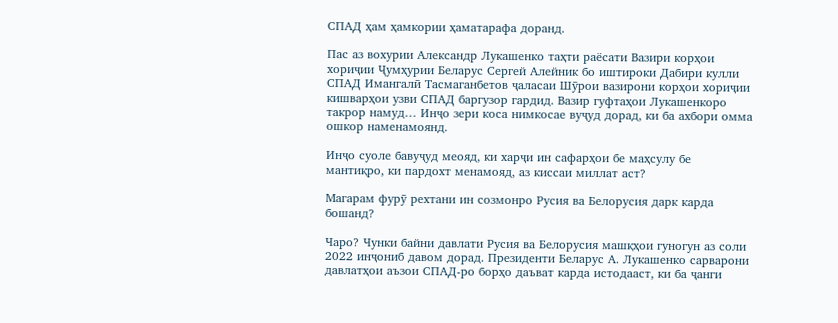СПАД ҳам ҳамкории ҳаматарафа доранд.

Пас аз вохурии Александр Лукашенко таҳти раёсати Вазири корҳои хориҷии Ҷумҳурии Беларус Сергей Алейник бо иштироки Дабири кулли СПАД Имангалӣ Тасмаганбетов ҷаласаи Шӯрои вазирони корҳои хориҷии кишварҳои узви СПАД баргузор гардид. Вазир гуфтаҳои Лукашенкоро такрор намуд… Инҷо зери коса нимкосае вуҷуд дорад, ки ба ахбори омма ошкор наменамоянд.

Инҷо суоле бавуҷуд меояд, ки харҷи ин сафарҳои бе маҳсулу бе мантиқро, ки пардохт менамояд, аз киссаи миллат аст?

Магарам фурӯ рехтани ин созмонро Русия ва Белорусия дарк карда бошанд?

Чаро? Чунки байни давлати Русия ва Белорусия машқҳои гуногун аз соли 2022 инҷониб давом дорад. Президенти Беларус А. Лукашенко сарварони давлатҳои аъзои СПАД-ро борҳо даъват карда истодааст, ки ба ҷанги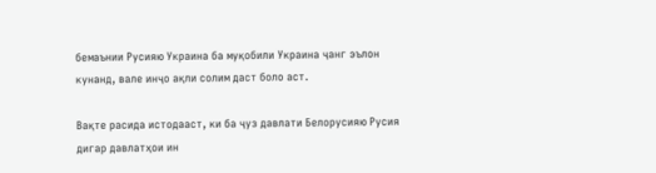бемаънии Русияю Украина ба муқобили Украина ҷанг эълон кунанд, вале инҷо ақли солим даст боло аст.

Вақте расида истодааст, ки ба ҷуз давлати Белорусияю Русия дигар давлатҳои ин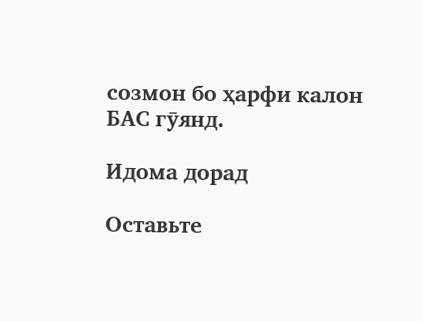созмон бо ҳарфи калон БАС гӯянд.

Идома дорад

Оставьте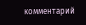комментарий